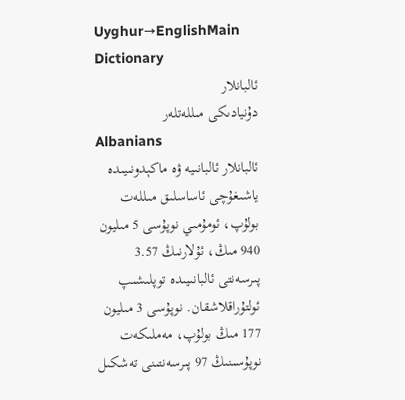Uyghur→EnglishMain Dictionary
ئالبانلار
دۇنيادىكى مىللەتلەر
Albanians
ئالبانلار ئالبانىيە ۋە ماكېدونىيىدە ياشىغۇچى ئاساسلىق مىللەت بولۇپ، ئومۇمىي نوپۇسى 5 مىليون 940 مىڭ، ئۇلارنىڭ 3.57 پىرسەنتى ئالبانىيىدە توپلىشىپ ئولتۇراقلاشقان. نوپۇسى 3 مىليون 177 مىڭ بولۇپ، مەملىكەت نوپۇسىنىڭ 97 پىرسەنتىنى تەشكىل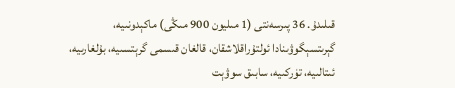قىلىدۇ. 36 پىرسەنتى (1 مىليون 900 مىڭى) ماكېدونىيە، گېرىتسېگوۋىنادا ئولتۇراقلاشقان، قالغان قىسمى گرېتسىيە، بۇلغارىيە، ئىتالىيە، تۈركىيە، سابىق سوۋېت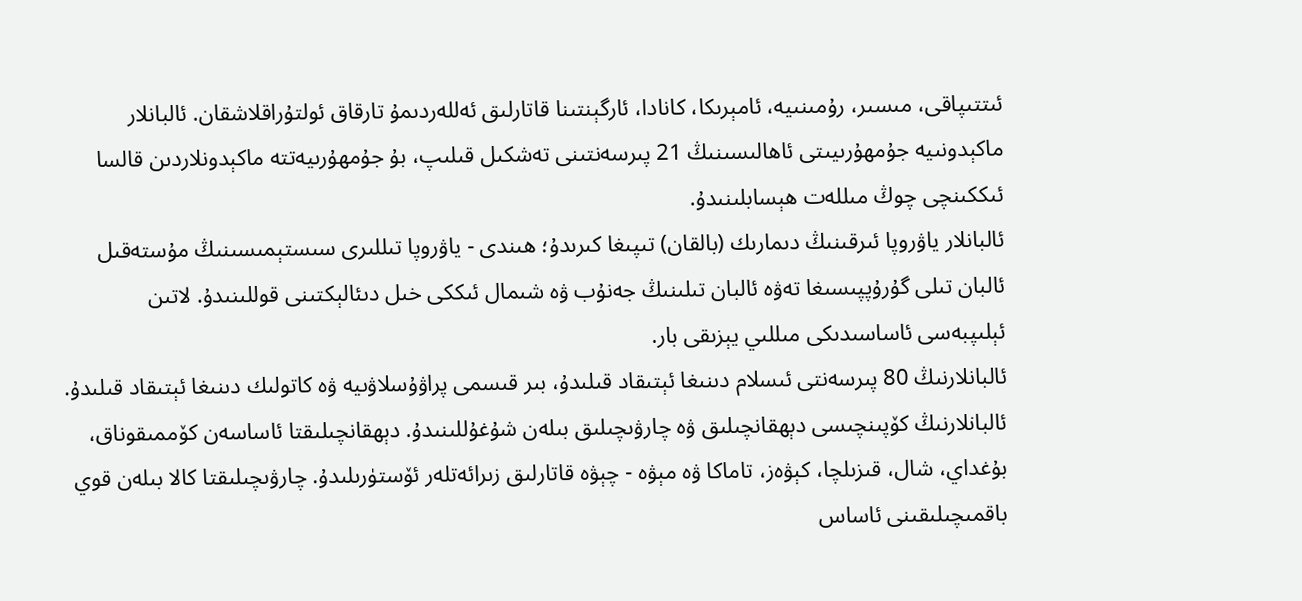ئىتتىپاقى، مىسىر، رۇمىنىيە، ئامېرىكا، كانادا، ئارگېنتىنا قاتارلىق ئەللەردىمۇ تارقاق ئولتۇراقلاشقان. ئالبانلار ماكېدونىيە جۇمھۇرىيىتى ئاھالىسىنىڭ 21 پىرسەنتىنى تەشكىل قىلىپ، بۇ جۇمھۇرىيەتتە ماكېدونلاردىن قالسا ئىككىنچى چوڭ مىللەت ھېسابلىنىدۇ.
ئالبانلار ياۋروپا ئىرقىنىڭ دىمارىك (بالقان) تىپىغا كىرىدۇ؛ ھىندى - ياۋروپا تىللىرى سىستېمىسىنىڭ مۇستەقىل ئالبان تىلى گۇرۇپپىسىغا تەۋە ئالبان تىلىنىڭ جەنۇب ۋە شىمال ئىككى خىل دىئالېكتىنى قوللىنىدۇ. لاتىن ئېلىپبەسى ئاساسىدىكى مىللىي يېزىقى بار.
ئالبانلارنىڭ 80 پىرسەنتى ئىسلام دىنىغا ئېتىقاد قىلىدۇ، بىر قىسمى پراۋۇسلاۋىيە ۋە كاتولىك دىنىغا ئېتىقاد قىلىدۇ.
ئالبانلارنىڭ كۆپىنچىسى دېھقانچىلىق ۋە چارۋىچىلىق بىلەن شۇغۇللىنىدۇ. دېھقانچىلىقتا ئاساسەن كۆممىقوناق، بۇغداي، شال، قىزىلچا، كېۋەز، تاماكا ۋە مېۋە - چېۋە قاتارلىق زىرائەتلەر ئۆستۈرىلىدۇ. چارۋىچىلىقتا كالا بىلەن قوي باقمىچىلىقىنى ئاساس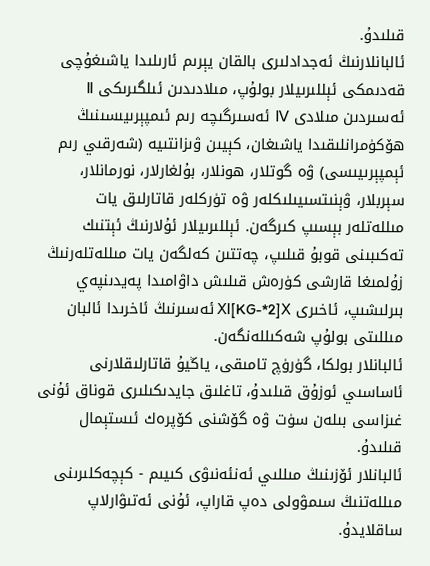قىلىدۇ.
ئالبانلارنىڭ ئەجدادلىرى بالقان يېرىم ئارىلىدا ياشىغۇچى قەدىمكى ئېللىرىيلار بولۇپ، مىلادىدىن ئىلگىرىكى Ⅱ ئەسىردىن مىلادى Ⅳ ئەسىرگىچە رىم ئىمپېرىيىسىنىڭ ھۆكۈمرانلىقىدا ياشىغان، كېيىن ۋىزانتىيە (شەرقىي رىم ئېمپېرىيىسى) ۋە گوتلار، ھونلار، بۇلغارلار، نورمانلار، سېربلار، ۋېنىتسىيىلىكلەر ۋە تۈركلەر قاتارلىق يات مىللەتلەر بېسىپ كىرگەن. ئېللىرىيلار ئۇلارنىڭ ئېتنىك تەكىبىنى قوبۇ قىلىپ، چەتتىن كەلگەن يات مىللەتلەرنىڭ زۇلمىغا قارشى كۈرەش قىلىش داۋامىدا پەيدىنپەي بىرلىشىپ، ئاخىرى Ⅺ[KG-*2]Ⅹ ئەسىرنىڭ ئاخرىدا ئالبان مىللىتى بولۇپ شەكىللەنگەن.
ئالبانلار بولكا، گۈرۈچ تامىقى، ياڭيۇ قاتارلىقلارنى ئاساسىي ئوزۇق قىلىدۇ، تاغلىق جايدىكىلىرى قوناق ئۇنى غىزاسى بىلەن سۈت ۋە گۆشنى كۆپرەك ئىستېمال قىلىدۇ.
ئالبانلار ئۆزىنىڭ مىللىي ئەنئەنىۋى كىيىم - كېچەكلىرىنى مىللەتنىڭ سىمۋولى دەپ قاراپ، ئۇنى ئەتىۋارلاپ ساقلايدۇ.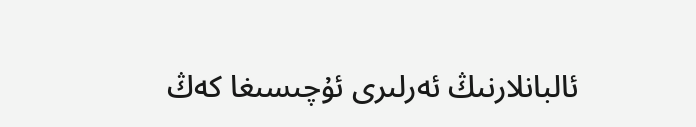ئالبانلارنىڭ ئەرلىرى ئۇچىسىغا كەڭ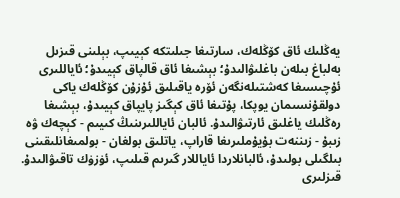يەڭلىك ئاق كۆڭلەك، سارتىغا جىلىتكە كېيىپ، بېلىنى قىزىل بەلباغ بىلەن باغلىۋالىدۇ؛ بېشىغا ئاق قالپاق كېيىدۇ؛ ئاياللىرى ئۇچىسىغا كەشتىلەنگەن ئۆرە ياقىلىق ئۇزۇن كۆڭلەك ياكى دولقۇنسىمان يوپكا، پۇتىغا ئاق كېگىز پايپاق كېيىدۇ، بېشىغا رەڭلىك ياغلىق ئارتىۋالىدۇ. ئالبان ئاياللىرىنىڭ كىيىم - كېچەك ۋە زىبۇ - زىننەت بۇيۇملىرىغا قاراپ، ياتلىق بولغان - بولمىغانلىقىنى بىلگىلى بولىدۇ، ئالبانلاردا ئاياللار گىرىم قىلىپ، ئۈزۈك تاقىۋالىدۇ. قىزلىرى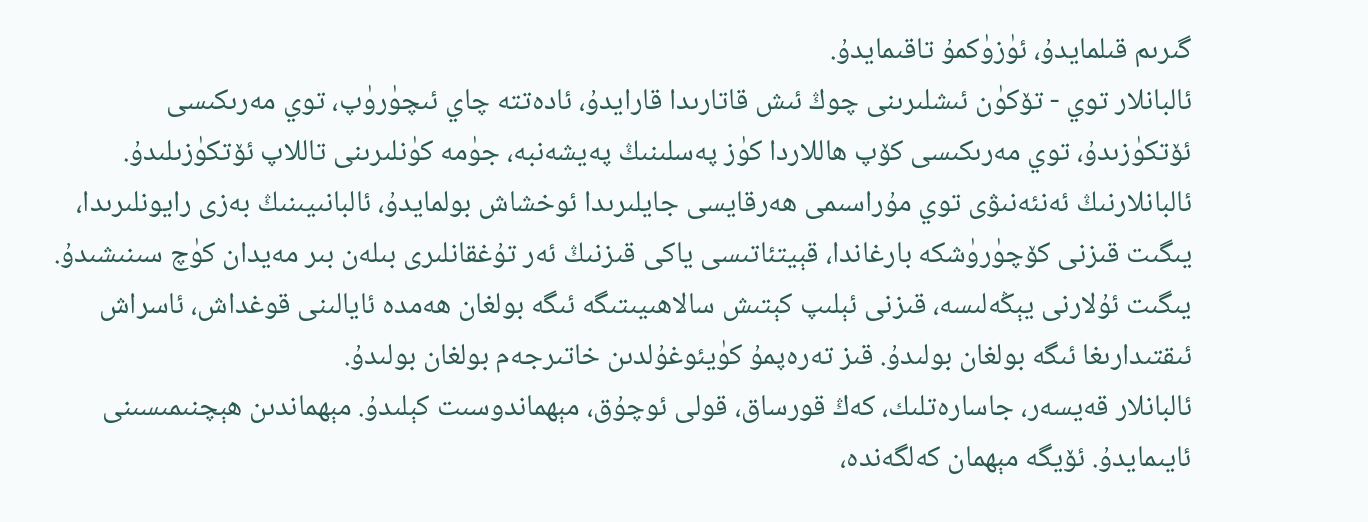گىرىم قىلمايدۇ، ئۈزۈكمۇ تاقىمايدۇ.
ئالبانلار توي - تۆكۈن ئىشلىرىنى چوڭ ئىش قاتارىدا قارايدۇ، ئادەتتە چاي ئىچۈرۈپ، توي مەرىكىسى ئۆتكۈزىدۇ، توي مەرىكىسى كۆپ ھاللاردا كۈز پەسلىنىڭ پەيشەنبە، جۈمە كۈنلىرىنى تاللاپ ئۆتكۈزىلىدۇ.
ئالبانلارنىڭ ئەنئەنىۋى توي مۇراسىمى ھەرقايسى جايلىرىدا ئوخشاش بولمايدۇ، ئالبانىيىنىڭ بەزى رايونلىرىدا، يىگىت قىزنى كۆچۈرۈشكە بارغاندا، قېيتئاتىسى ياكى قىزنىڭ ئەر تۇغقانلىرى بىلەن بىر مەيدان كۈچ سىنىشىدۇ. يىگىت ئۇلارنى يېڭەلىسە، قىزنى ئېلىپ كېتىش سالاھىيىتىگە ئىگە بولغان ھەمدە ئايالىنى قوغداش، ئاسراش ئىقتىدارىغا ئىگە بولغان بولىدۇ. قىز تەرەپمۇ كۈيئوغۇلدىن خاتىرجەم بولغان بولىدۇ.
ئالبانلار قەيسەر، جاسارەتلىك، كەڭ قورساق، قولى ئوچۇق، مېھماندوسىت كېلىدۇ. مېھماندىن ھېچنىمىسىنى ئايىمايدۇ. ئۆيگە مېھمان كەلگەندە،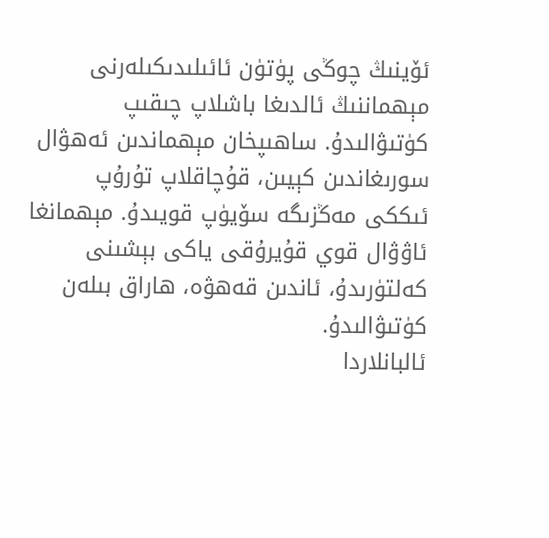ئۆينىڭ چوڭى پۈتۈن ئائىلىدىكىلەرنى مېھماننىڭ ئالدىغا باشلاپ چىقىپ كۈتىۋالىدۇ. ساھىپخان مېھماندىن ئەھۋال سورىغاندىن كېيىن، قۇچاقلاپ تۇرۇپ ئىككى مەڭزىگە سۆيۈپ قويىدۇ. مېھمانغا ئاۋۋال قوي قۇيرۇقى ياكى بېشىنى كەلتۈرىدۇ، ئاندىن قەھۋە، ھاراق بىلەن كۈتىۋالىدۇ.
ئالبانلاردا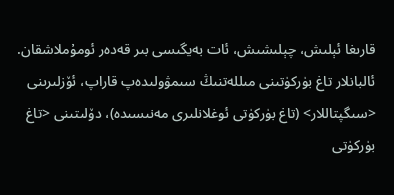قارىغا ئېلىش، چېلىشىش، ئات بەيگىسى بىر قەدەر ئومۇملاشقان.
ئالبانلار تاغ بۈركۈتىنى مىللەتنىڭ سىمۋولىدەپ قاراپ، ئۆزلىرىنى <سىگپتاللار> (تاغ بۈركۈتى ئوغلانلىرى مەنىسىدە)، دۆلىتىنى <تاغ بۈركۈتى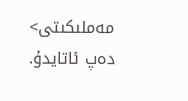مەملىكىتى> دەپ ئاتايدۇ.